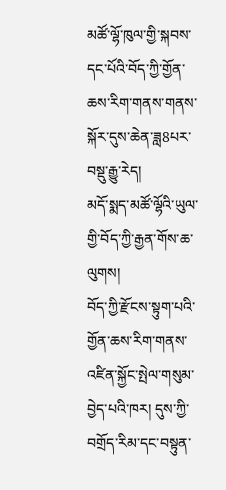མཚོ་ལྷོ་ཁུལ་གྱི་སྐབས་དང་པོའི་བོད་ཀྱི་གྱོན་ཆས་རིག་གནས་གནས་སྐོར་དུས་ཆེན་ཟླ8པར་བསྡུ་རྒྱུ་རེད།
མདོ་སྨད་མཚོ་ལྷོའི་ཡུལ་གྱི་བོད་ཀྱི་རྒྱན་གོས་ཆ་ལུགས།
བོད་ཀྱི་རྫོངས་སྟུག་པའི་གྱོན་ཆས་རིག་གནས་འཛིན་སྐྱོང་སྤེལ་གསུམ་བྱེད་པའི་ཁར། དུས་ཀྱི་བགྲོད་རིམ་དང་བསྟུན་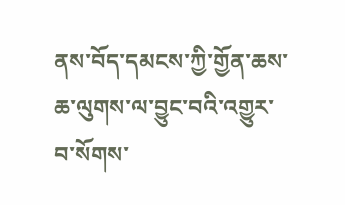ནས་བོད་དམངས་ཀྱི་གྱོན་ཆས་ཆ་ལུགས་ལ་བྱུང་བའི་འགྱུར་བ་སོགས་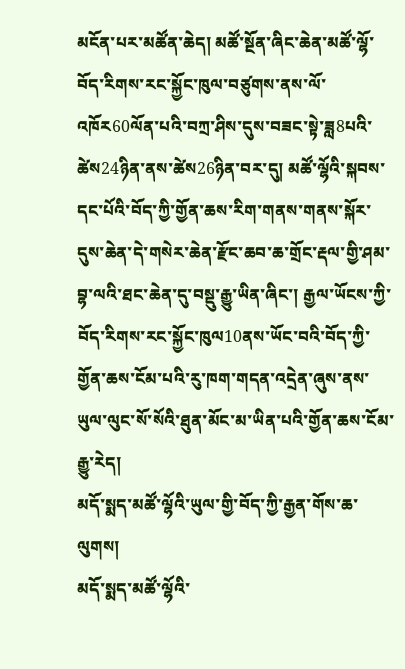མངོན་པར་མཚོན་ཆེད། མཚོ་སྔོན་ཞིང་ཆེན་མཚོ་ལྷོ་བོད་རིགས་རང་སྐྱོང་ཁུལ་བཙུགས་ནས་ལོ་འཁོར60ལོན་པའི་བཀྲ་ཤིས་དུས་བཟང་སྟེ་ཟླ8པའི་ཚེས24ཉིན་ནས་ཚེས26ཉིན་བར་དུ། མཚོ་ལྷོའི་སྐབས་དང་པོའི་བོད་ཀྱི་གྱོན་ཆས་རིག་གནས་གནས་སྐོར་དུས་ཆེན་དེ་གསེར་ཆེན་རྫོང་ཆབ་ཆ་གྲོང་རྡལ་གྱི་ཤམ་བྷ་ལའི་ཐང་ཆེན་དུ་བསྡུ་རྒྱུ་ཡིན་ཞིང་། རྒྱལ་ཡོངས་ཀྱི་བོད་རིགས་རང་སྐྱོང་ཁུལ10ནས་ཡོང་བའི་བོད་ཀྱི་གྱོན་ཆས་ངོམ་པའི་རུ་ཁག་གདན་འདྲེན་ཞུས་ནས་ཡུལ་ལུང་སོ་སོའི་ཐུན་མོང་མ་ཡིན་པའི་གྱོན་ཆས་ངོམ་རྒྱུ་རེད།
མདོ་སྨད་མཚོ་ལྷོའི་ཡུལ་གྱི་བོད་ཀྱི་རྒྱན་གོས་ཆ་ལུགས།
མདོ་སྨད་མཚོ་ལྷོའི་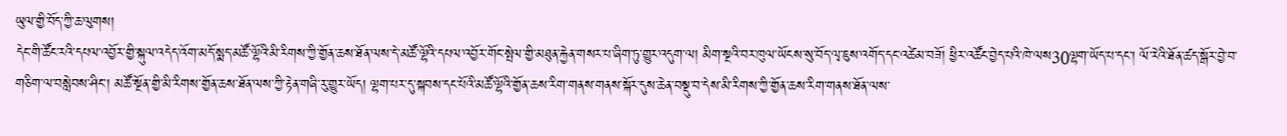ཡུལ་གྱི་བོད་ཀྱི་ཆ་ལུགས།
དེང་གི་ཚོང་རའི་དཔལ་འབྱོར་གྱི་སྐུལ་འདེད་འོག་མདོ་སྨད་མཚོ་ལྷོའི་མི་རིགས་ཀྱི་གྱོན་ཆས་ཐོན་ལས་དེ་མཚོ་ལྷོའི་དཔལ་འབྱོར་གོང་སྤེལ་གྱི་མཐུན་རྐྱེན་གསར་པ་ཞིག་ཏུ་གྱུར་འདུག་ལ། མིག་སྔའི་བར་ཁུལ་ཡོངས་སུ་བོད་ལྭ་ཇུས་འགོད་དང་འཚེམ་བཟོ། ཕྱིར་འཚོང་བྱེད་པའི་ཁེ་ལས30ལྷག་ཡོད་པ་དང་། ལོ་རེའི་ཐོན་ཚད་སྒོར་བྱེ་བ་གཅིག་ལ་བསླེབས་ཤིང་། མཚོ་སྔོན་གྱི་མི་རིགས་གྱོན་ཆས་ཐོན་ལས་ཀྱི་རྟེན་གཞི་རུ་གྱུར་ཡོད། ལྷག་པར་དུ་སྐབས་དང་པོའི་མཚོ་ལྷོའི་གྱོན་ཆས་རིག་གནས་གནས་སྐོར་དུས་ཆེན་བསྡུ་བ་དེས་མི་རིགས་ཀྱི་གྱོན་ཆས་རིག་གནས་ཐོན་ལས་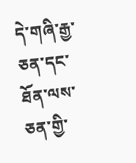དེ་གཞི་རྒྱ་ཅན་དང་ཐོན་ལས་ཅན་གྱི་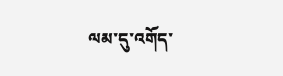ལམ་དུ་འགོད་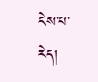ངེས་པ་རེད།